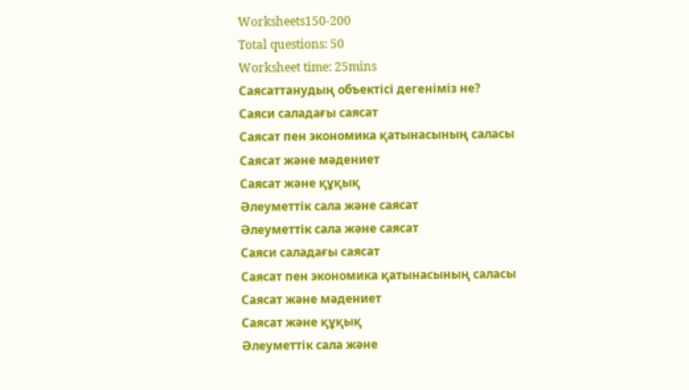Worksheets150-200
Total questions: 50
Worksheet time: 25mins
Саясаттанудың объектісі дегеніміз не?
Саяси саладағы саясат
Саясат пен экономика қатынасының саласы
Саясат және мәдениет
Саясат және құқық
Әлеуметтік сала және саясат
Әлеуметтік сала және саясат
Саяси саладағы саясат
Саясат пен экономика қатынасының саласы
Саясат және мәдениет
Саясат және құқық
Әлеуметтік сала және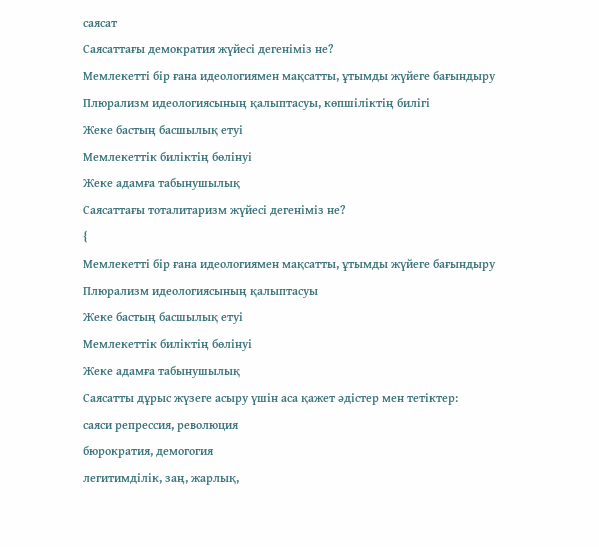саясат
Саясаттағы демократия жүйесі дегеніміз не?
Мемлекетті бір ғана идеологиямен мақсатты, ұтымды жүйеге бағындыру
Плюрализм идеологиясының қалыптасуы, көпшіліктің билігі
Жеке бастың басшылық етуі
Мемлекеттік биліктің бөлінуі
Жеке адамға табынушылық
Саясаттағы тоталитаризм жүйесі дегеніміз не?
{
Мемлекетті бір ғана идеологиямен мақсатты, ұтымды жүйеге бағындыру
Плюрализм идеологиясының қалыптасуы
Жеке бастың басшылық етуі
Мемлекеттік биліктің бөлінуі
Жеке адамға табынушылық
Саясатты дұрыс жүзеге асыру үшін аса қажет әдістер мен тетіктер:
саяси репрессия, революция
бюрократия, демогогия
легитимділік, заң, жарлық,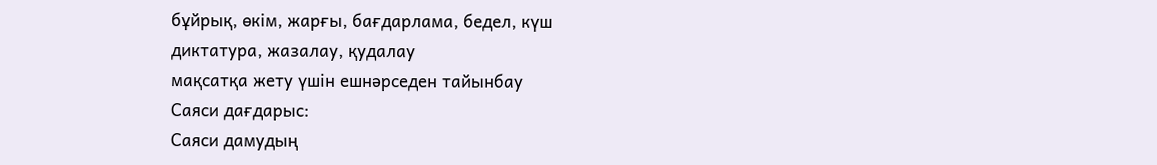бұйрық, өкім, жарғы, бағдарлама, бедел, күш
диктатура, жазалау, қудалау
мақсатқа жету үшін ешнәрседен тайынбау
Саяси дағдарыс:
Саяси дамудың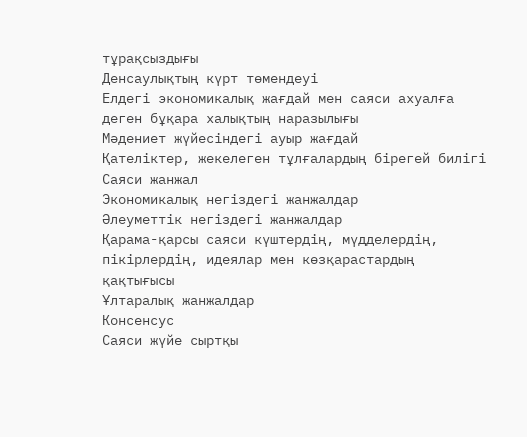тұрақсыздығы
Денсаулықтың күрт төмендеуі
Елдегі экономикалық жағдай мен саяси ахуалға деген бұқара халықтың наразылығы
Мәдениет жүйесіндегі ауыр жағдай
Қателіктер, жекелеген тұлғалардың бірегей билігі
Саяси жанжал
Экономикалық негіздегі жанжалдар
Әлеуметтік негіздегі жанжалдар
Қарама-қарсы саяси күштердің, мүдделердің, пікірлердің, идеялар мен көзқарастардың қақтығысы
Ұлтаралық жанжалдар
Консенсус
Саяси жүйе сыртқы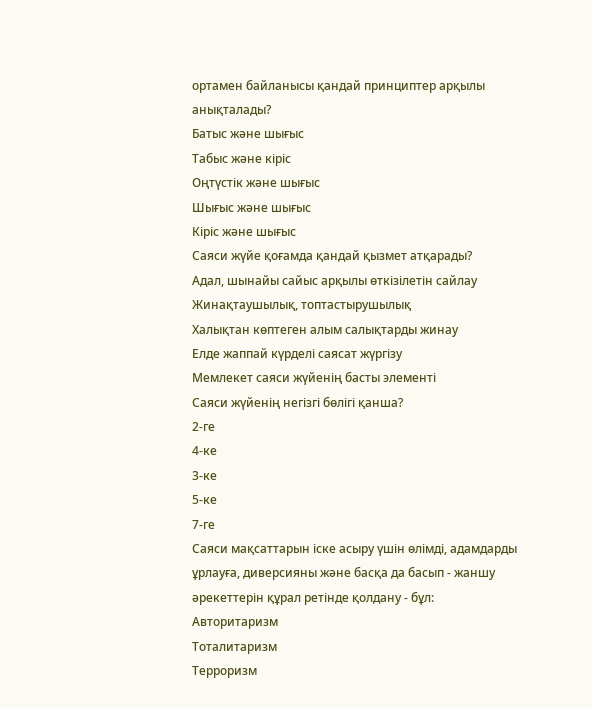ортамен байланысы қандай принциптер арқылы анықталады?
Батыс және шығыс
Табыс және кіріс
Оңтүстік және шығыс
Шығыс және шығыс
Кіріс және шығыс
Саяси жүйе қоғамда қандай қызмет атқарады?
Адал, шынайы сайыс арқылы өткізілетін сайлау
Жинақтаушылық, топтастырушылық
Халықтан көптеген алым салықтарды жинау
Елде жаппай күрделі саясат жүргізу
Мемлекет саяси жүйенің басты элементі
Саяси жүйенің негізгі бөлігі қанша?
2-ге
4-ке
3-ке
5-ке
7-ге
Саяси мақсаттарын іске асыру үшін өлімді, адамдарды ұрлауға, диверсияны және басқа да басып - жаншу әрекеттерін құрал ретінде қолдану - бұл:
Авторитаризм
Тоталитаризм
Терроризм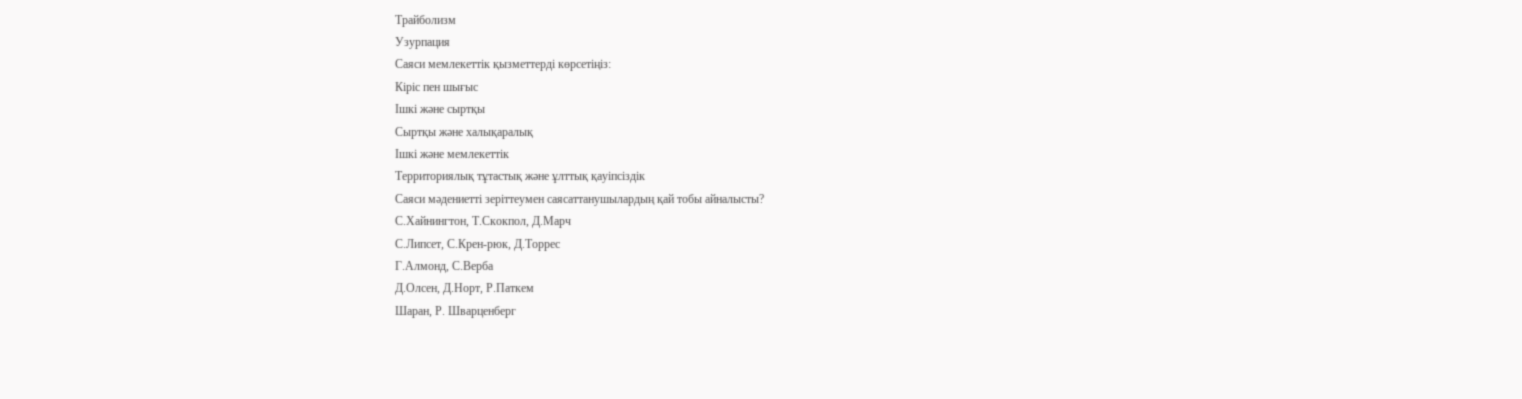Трайболизм
Узурпация
Саяси мемлекеттік қызметтерді көрсетіңіз:
Кіріс пен шығыс
Ішкі және сыртқы
Сыртқы және халықаралық
Ішкі және мемлекеттік
Территориялық тұтастық және ұлттық қауіпсіздік
Саяси мәдениетті зеріттеумен саясаттанушылардың қай тобы айналысты?
С.Хайнингтон, Т.Скокпол, Д.Марч
С.Липсет, С.Крен-рюк, Д.Торрес
Г.Алмонд, С.Верба
Д.Олсен, Д.Норт, Р.Паткем
Шаран, Р. Шварценберг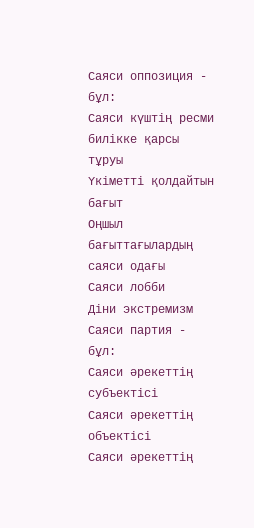Саяси оппозиция - бұл:
Саяси күштің ресми билікке қарсы тұруы
Үкіметті қолдайтын бағыт
Оңшыл бағыттағылардың саяси одағы
Саяси лобби
Діни экстремизм
Саяси партия - бұл:
Саяси әрекеттің субъектісі
Саяси әрекеттің объектісі
Саяси әрекеттің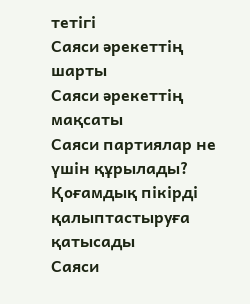тетігі
Саяси әрекеттің шарты
Саяси әрекеттің мақсаты
Саяси партиялар не үшін құрылады?
Қоғамдық пікірді қалыптастыруға қатысады
Саяси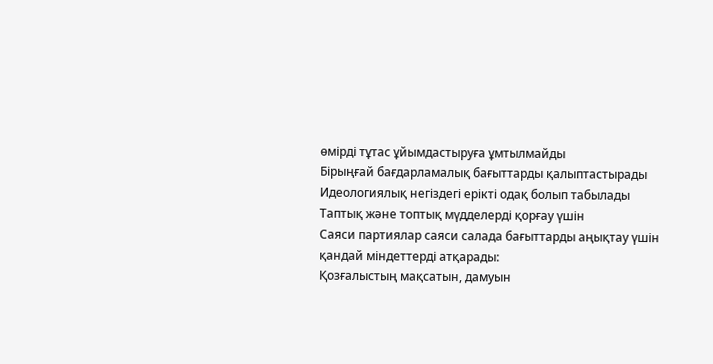өмірді тұтас ұйымдастыруға ұмтылмайды
Бірыңғай бағдарламалық бағыттарды қалыптастырады
Идеологиялық негіздегі ерікті одақ болып табылады
Таптық және топтық мүдделерді қорғау үшін
Саяси партиялар саяси салада бағыттарды аңықтау үшін қандай міндеттерді атқарады:
Қозғалыстың мақсатын, дамуын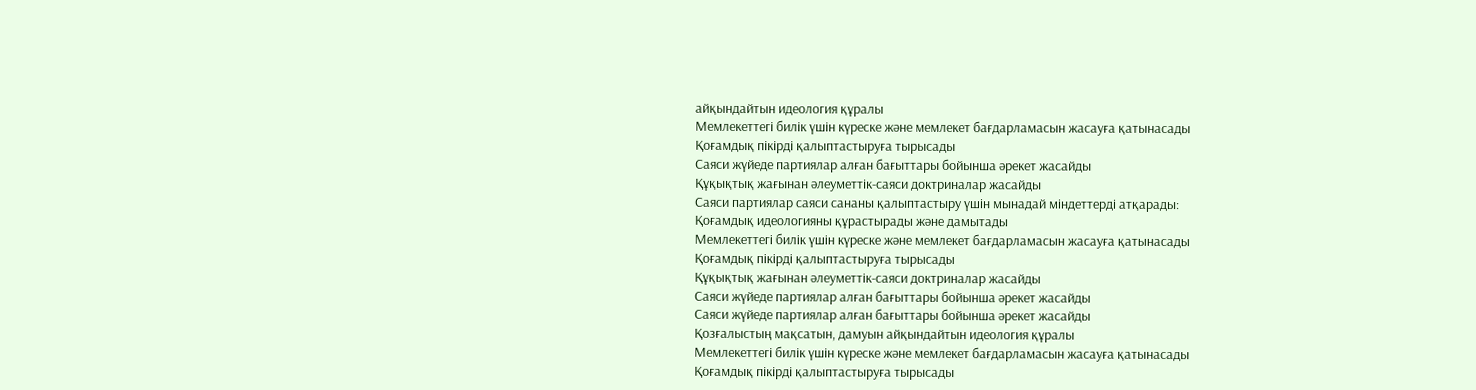айқындайтын идеология құралы
Мемлекеттегі билік үшін күреске және мемлекет бағдарламасын жасауға қатынасады
Қоғамдық пікірді қалыптастыруға тырысады
Саяси жүйеде партиялар алған бағыттары бойынша әрекет жасайды
Құқықтық жағынан әлеуметтік-саяси доктриналар жасайды
Саяси партиялар саяси сананы қалыптастыру үшін мынадай міндеттерді атқарады:
Қоғамдық идеологияны құрастырады және дамытады
Мемлекеттегі билік үшін күреске және мемлекет бағдарламасын жасауға қатынасады
Қоғамдық пікірді қалыптастыруға тырысады
Құқықтық жағынан әлеуметтік-саяси доктриналар жасайды
Саяси жүйеде партиялар алған бағыттары бойынша әрекет жасайды
Саяси жүйеде партиялар алған бағыттары бойынша әрекет жасайды
Қозғалыстың мақсатын, дамуын айқындайтын идеология құралы
Мемлекеттегі билік үшін күреске және мемлекет бағдарламасын жасауға қатынасады
Қоғамдық пікірді қалыптастыруға тырысады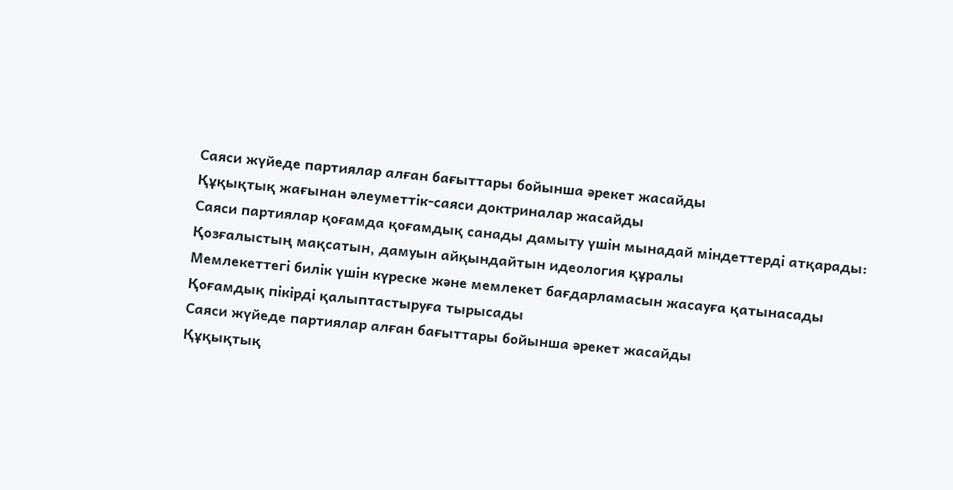Саяси жүйеде партиялар алған бағыттары бойынша әрекет жасайды
Құқықтық жағынан әлеуметтік-саяси доктриналар жасайды
Саяси партиялар қоғамда қоғамдық санады дамыту үшін мынадай міндеттерді атқарады:
Қозғалыстың мақсатын, дамуын айқындайтын идеология құралы
Мемлекеттегі билік үшін күреске және мемлекет бағдарламасын жасауға қатынасады
Қоғамдық пікірді қалыптастыруға тырысады
Саяси жүйеде партиялар алған бағыттары бойынша әрекет жасайды
Құқықтық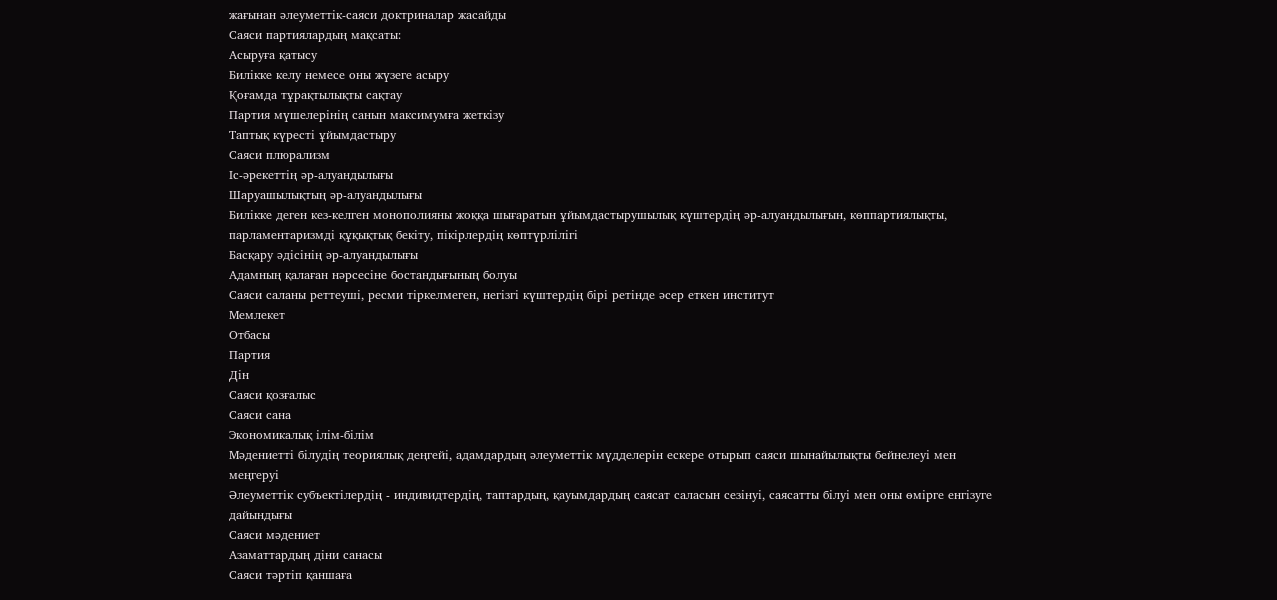жағынан әлеуметтік-саяси доктриналар жасайды
Саяси партиялардың мақсаты:
Асыруға қатысу
Билікке келу немесе оны жүзеге асыру
Қоғамда тұрақтылықты сақтау
Партия мүшелерінің санын максимумға жеткізу
Таптық күресті ұйымдастыру
Саяси плюрализм
Іс-әрекеттің әр-алуандылығы
Шаруашылықтың әр-алуандылығы
Билікке деген кез-келген монополияны жоққа шығаратын ұйымдастырушылық күштердің әр-алуандылығын, көппартиялықты, парламентаризмді құқықтық бекіту, пікірлердің көптүрлілігі
Басқару әдісінің әр-алуандылығы
Адамның қалаған нәрсесіне бостандығының болуы
Саяси саланы реттеуші, ресми тіркелмеген, негізгі күштердің бірі ретінде әсер еткен институт
Мемлекет
Отбасы
Партия
Дін
Саяси қозғалыс
Саяси сана
Экономикалық ілім-білім
Мәдениетті білудің теориялық деңгейі, адамдардың әлеуметтік мүдделерін ескере отырып саяси шынайылықты бейнелеуі мен меңгеруі
Әлеуметтік субъектілердің - индивидтердің, таптардың, қауымдардың саясат саласын сезінуі, саясатты білуі мен оны өмірге енгізуге дайындығы
Саяси мәдениет
Азаматтардың діни санасы
Саяси тәртіп қаншаға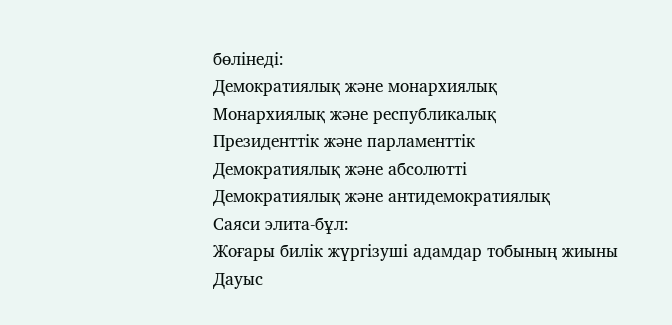бөлінеді:
Демократиялық және монархиялық
Монархиялық және республикалық
Президенттік және парламенттік
Демократиялық және абсолютті
Демократиялық және антидемократиялық
Саяси элита-бұл:
Жоғары билік жүргізуші адамдар тобының жиыны
Дауыс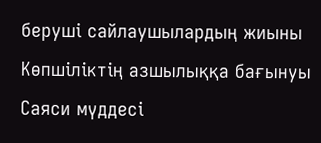беруші сайлаушылардың жиыны
Көпшіліктің азшылыққа бағынуы
Саяси мүддесі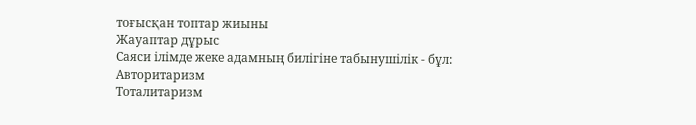тоғысқан топтар жиыны
Жауаптар дұрыс
Саяси ілімде жеке адамның билігіне табынушілік - бұл:
Авторитаризм
Тоталитаризм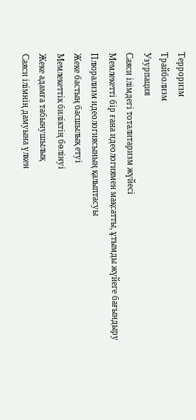Терроризм
Трайболизм
Узурпация
Саяси ілімдегі тоталитаризм жүйесі
Мемлекетті бір ғана идеологиямен мақсатты, ұтымды жүйеге бағындыру
Плюрализм идеологиясының қалыптасуы
Жеке бастың басшылық етуі
Мемлекеттік биліктің бөлінуі
Жеке адамға табынушылық
Саяси ілімнің дамуына үлкен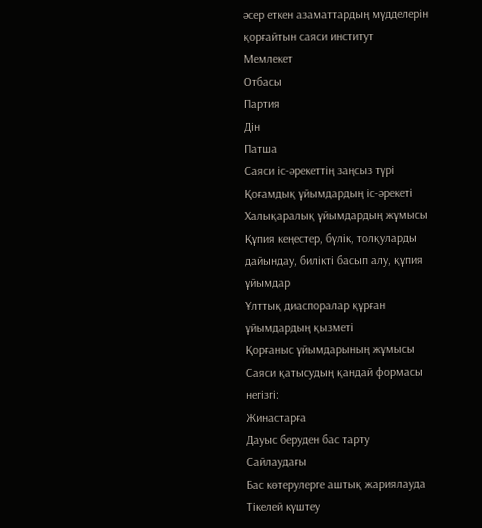әсер еткен азаматтардың мүдделерін қорғайтын саяси институт
Мемлекет
Отбасы
Партия
Дін
Патша
Саяси іс-әрекеттің заңсыз түрі
Қоғамдық ұйымдардың іс-әрекеті
Халықаралық ұйымдардың жұмысы
Құпия кеңестер, бүлік, толқуларды дайындау, билікті басып алу, құпия ұйымдар
Ұлттық диаспоралар құрған ұйымдардың қызметі
Қорғаныс ұйымдарының жұмысы
Саяси қатысудың қандай формасы негізгі:
Жинастарға
Дауыс беруден бас тарту
Сайлаудағы
Бас көтерулерге аштық жариялауда
Тікелей күштеу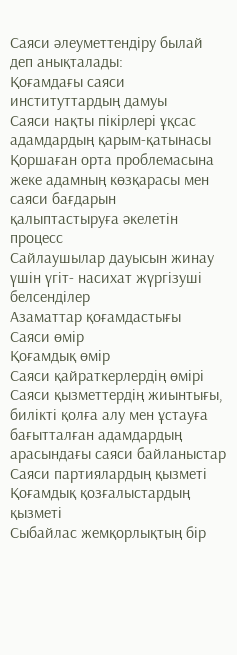Саяси әлеуметтендіру былай деп анықталады:
Қоғамдағы саяси институттардың дамуы
Саяси нақты пікірлері ұқсас адамдардың қарым-қатынасы
Қоршаған орта проблемасына жеке адамның көзқарасы мен саяси бағдарын қалыптастыруға әкелетін процесс
Сайлаушылар дауысын жинау үшін үгіт- насихат жүргізуші белсенділер
Азаматтар қоғамдастығы
Саяси өмір
Қоғамдық өмір
Саяси қайраткерлердің өмірі
Саяси қызметтердің жиынтығы, билікті қолға алу мен ұстауға бағытталған адамдардың арасындағы саяси байланыстар
Саяси партиялардың қызметі
Қоғамдық қозғалыстардың қызметі
Сыбайлас жемқорлықтың бір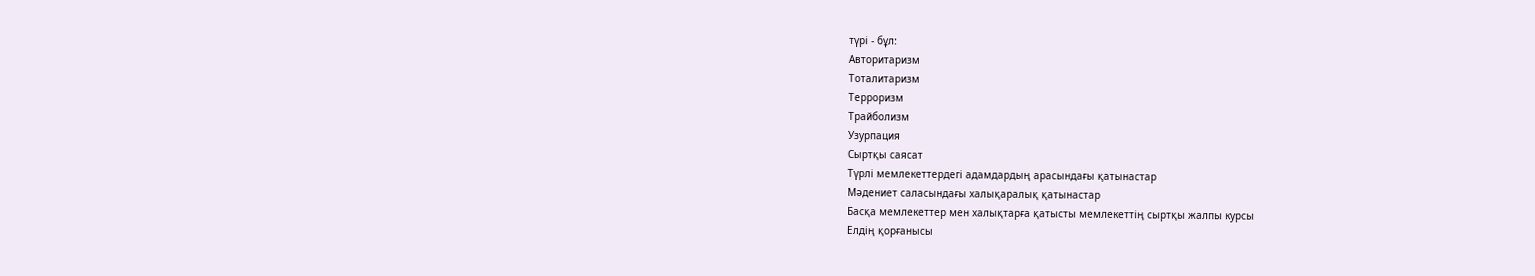түрі - бұл:
Авторитаризм
Тоталитаризм
Терроризм
Трайболизм
Узурпация
Сыртқы саясат
Түрлі мемлекеттердегі адамдардың арасындағы қатынастар
Мәдениет саласындағы халықаралық қатынастар
Басқа мемлекеттер мен халықтарға қатысты мемлекеттің сыртқы жалпы курсы
Елдің қорғанысы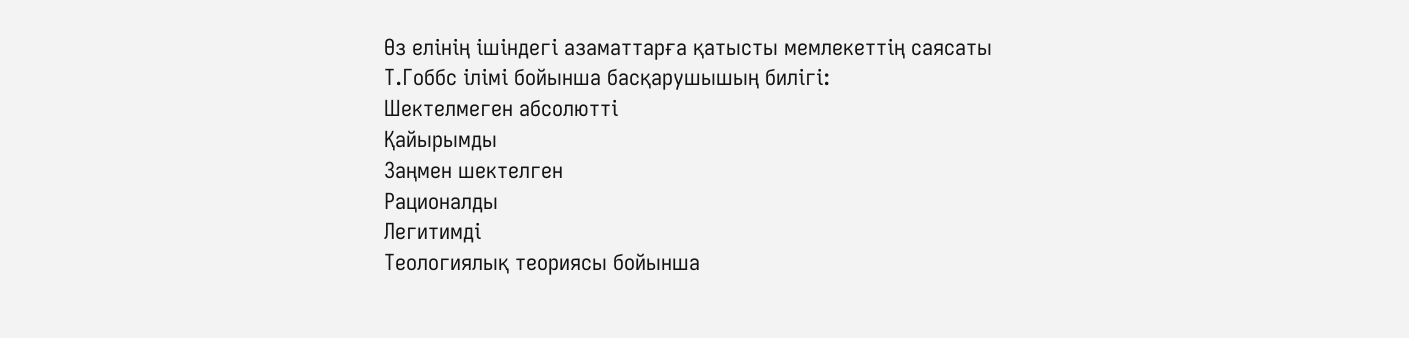Өз елінің ішіндегі азаматтарға қатысты мемлекеттің саясаты
Т.Гоббс ілімі бойынша басқарушышың билігі:
Шектелмеген абсолютті
Қайырымды
Заңмен шектелген
Рационалды
Легитимді
Теологиялық теориясы бойынша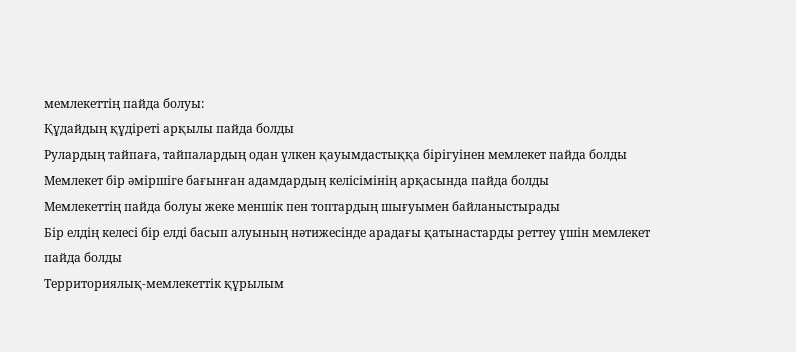мемлекеттің пайда болуы:
Құдайдың құдіреті арқылы пайда болды
Рулардың тайпаға, тайпалардың одан үлкен қауымдастыққа бірігуінен мемлекет пайда болды
Мемлекет бір әміршіге бағынған адамдардың келісімінің арқасында пайда болды
Мемлекеттің пайда болуы жеке меншік пен топтардың шығуымен байланыстырады
Бір елдің келесі бір елді басып алуының нәтижесінде арадағы қатынастарды реттеу үшін мемлекет пайда болды
Территориялық-мемлекеттік құрылым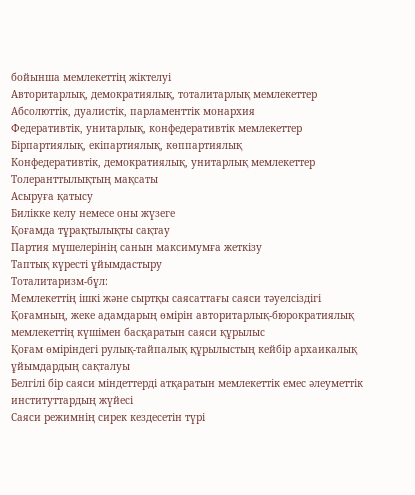бойынша мемлекеттің жіктелуі
Авторитарлық, демократиялық, тоталитарлық мемлекеттер
Абсолюттік, дуалистік, парламенттік монархия
Федеративтік, унитарлық, конфедеративтік мемлекеттер
Бірпартиялық, екіпартиялық, көппартиялық
Конфедеративтік, демократиялық, унитарлық мемлекеттер
Толеранттылықтың мақсаты
Асыруға қатысу
Билікке келу немесе оны жүзеге
Қоғамда тұрақтылықты сақтау
Партия мүшелерінің санын максимумға жеткізу
Таптық күресті ұйымдастыру
Тоталитаризм-бұл:
Мемлекеттің ішкі және сыртқы саясаттағы саяси тәуелсіздігі
Қоғамның, жеке адамдарың өмірін авторитарлық-бюрократиялық мемлекеттің күшімен басқаратын саяси құрылыс
Қоғам өміріндегі рулық-тайпалық құрылыстың кейбір архаикалық ұйымдардың сақталуы
Белгілі бір саяси міндеттерді атқаратын мемлекеттік емес әлеуметтік институттардың жүйесі
Саяси режимнің сирек кездесетін түрі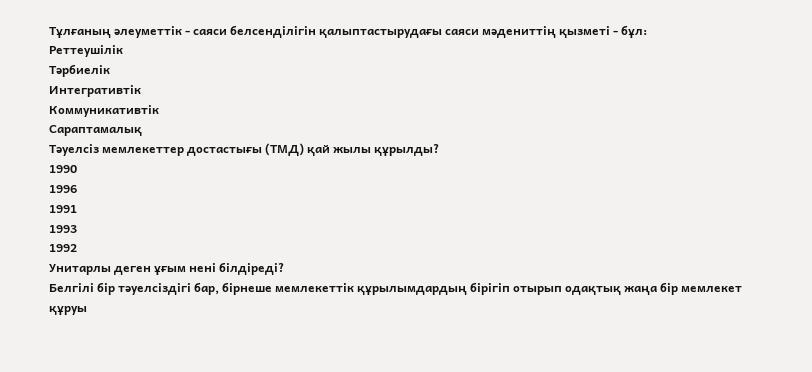Тұлғаның әлеуметтік - саяси белсенділігін қалыптастырудағы саяси мәдениттің қызметі - бұл:
Реттеушілік
Тәрбиелік
Интегративтік
Коммуникативтік
Сараптамалық
Тәуелсіз мемлекеттер достастығы (ТМД) қай жылы құрылды?
1990
1996
1991
1993
1992
Унитарлы деген ұғым нені білдіреді?
Белгілі бір тәуелсіздігі бар, бірнеше мемлекеттік құрылымдардың бірігіп отырып одақтық жаңа бір мемлекет құруы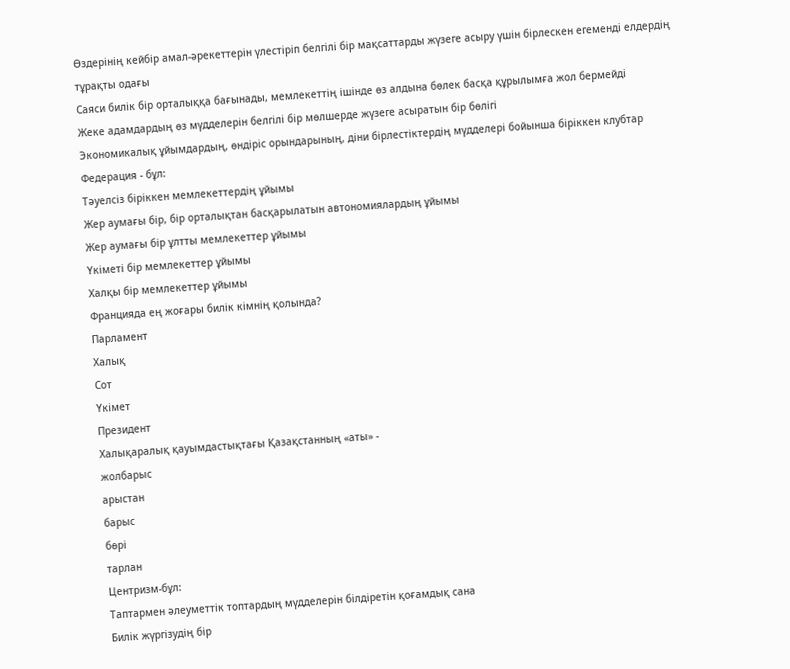Өздерінің кейбір амал-әрекеттерін үлестіріп белгілі бір мақсаттарды жүзеге асыру үшін бірлескен егеменді елдердің тұрақты одағы
Саяси билік бір орталыққа бағынады, мемлекеттің ішінде өз алдына бөлек басқа құрылымға жол бермейді
Жеке адамдардың өз мүдделерін белгілі бір мөлшерде жүзеге асыратын бір бөлігі
Экономикалық ұйымдардың, өндіріс орындарының, діни бірлестіктердің мүдделері бойынша біріккен клубтар
Федерация - бұл:
Тәуелсіз біріккен мемлекеттердің ұйымы
Жер аумағы бір, бір орталықтан басқарылатын автономиялардың ұйымы
Жер аумағы бір ұлтты мемлекеттер ұйымы
Үкіметі бір мемлекеттер ұйымы
Халқы бір мемлекеттер ұйымы
Францияда ең жоғары билік кімнің қолында?
Парламент
Халық
Сот
Үкімет
Президент
Халықаралық қауымдастықтағы Қазақстанның «аты» -
жолбарыс
арыстан
барыс
бөрі
тарлан
Центризм-бұл:
Таптармен әлеуметтік топтардың мүдделерін білдіретін қоғамдық сана
Билік жүргізудің бір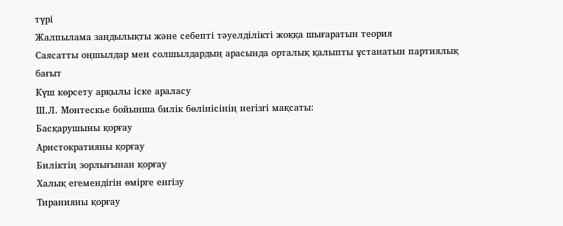түрі
Жалпылама заңдылықты және себепті тәуелділікті жоққа шығаратын теория
Саясатты оңшылдар мен солшылдардың арасында орталық қалыпты ұстанатын партиялық бағыт
Күш көрсету арқылы іске араласу
Ш.Л. Монтескье бойынша билік бөлінісінің негізгі мақсаты:
Басқарушыны қорғау
Аристократияны қорғау
Биліктің зорлығынан қорғау
Халық егемендігін өмірге енгізу
Тиранияны қорғау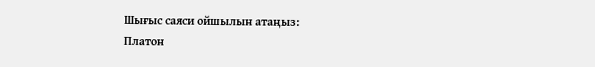Шығыс саяси ойшылын атаңыз:
Платон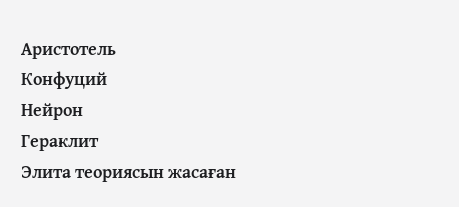Аристотель
Конфуций
Нейрон
Гераклит
Элита теориясын жасаған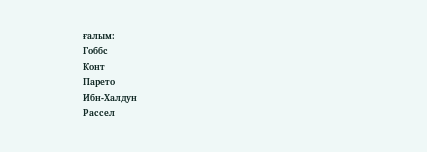ғалым:
Гоббс
Конт
Парето
Ибн-Халдун
Рассел